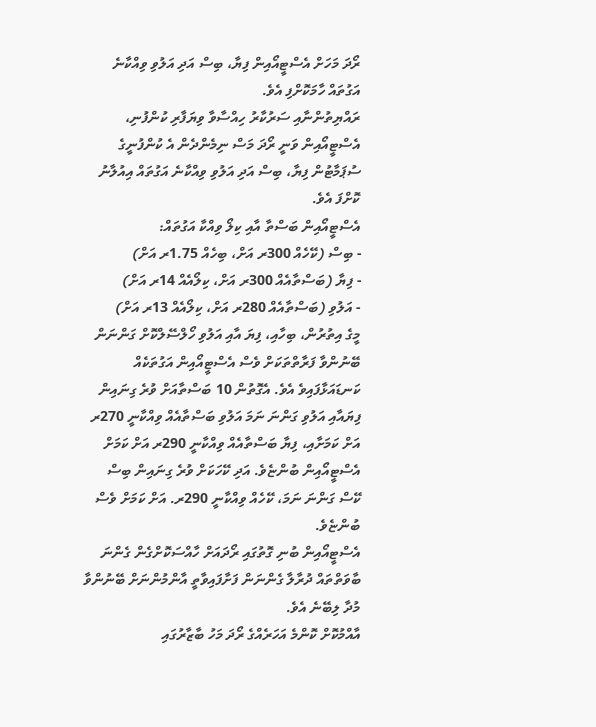ރޯދަ މަހަށް އެސްޓީއޯއިން ފިޔާ، ބިސް އަދި އަލުވި ވިއްކާނެ އަގުތައް ހާމަކޮށްފި އެވެ.
ރައްޔިތުންނާއި ސަރުކާރު ހިއްސާވާ ވިޔަފާރި ކުންފުނި، އެސްޓީއޯއިން ވަނީ ރޯދަ މަސް ނިމެންދެން އެ ކުންފުނީގެ ސުޕަމާޓުން ފިޔާ، ބިސް އަދި އަލުވި ވިއްކާނެ އަގުތައް އިއުލާނު ކޮށްފަ އެވެ.
އެސްޓީއޯއިން ބަސްތާ އާއި ކިލޯ ވިއްކާ އަގުތައް:
- ބިސް (ކޭހެއް 300ރ އަށް، ބިހެއް 1.75ރ އަށް)
- ފިޔާ (ބަސްތާއެއް 300ރ އަށް، ކިލޯއެއް 14ރ އަށް)
- އަލުވި (ބަސްތާއެއް 280ރ އަށް، ކިލޯއެއް 13ރ އަށް)
މީގެ އިތުރުން، ބިހާއި، ފިޔަ އާއި އަލުވި ހޯލްސޭލްކޮށް ގަންނަން ބޭނުންވާ ފަރާތްތަކަށް ވެސް އެސްޓީއޯއިން އަގުތަކެއް ކަނޑައަޅާފައިވެ އެވެ. އެގޮތުން 10 ބަސްތާއަށް ވުރެ ގިނައިން ފިޔައާއި އަލުވި ގަންނަ ނަމަ އަލުވި ބަސްތާއެއް ވިއްކާނީ 270ރ އަށް ކަމަށާއި، ފިޔާ ބަސްތާއެއް ވިއްކާނީ 290ރ އަށް ކަމަށް އެސްޓީއޯއިން ބުންޏެވެ. އަދި ކޭހަކަށް ވުރެ ގިނައިން ބިސް ކޭސް ގަންނަ ނަމަ، ކޭހެއް ވިއްކާނީ 290ރ. އަށް ކަމަށް ވެސް ބުންޏެވެ.
އެސްޓީއޯއިން ބުނި ގޮތުގައި ރޯދައަށް ހާއްސަކޮށްގެން ގެންނަ ބާވަތްތައް ދުރާލާ ގެންނަން ފަށާފައިވާތީ އާންމުންނަށް ބޭނުންވާ މުދާ ލިބޭނެ އެވެ.
އާއްމުކޮށް ކޮންމެ އަހަރެއްގެ ރޯދަ މަހު ބާޒާރުގައި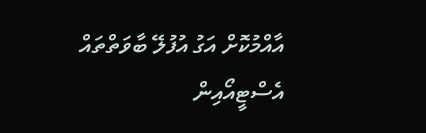އާއްމުކޮށް އަގު އުފުލޭ ބާވަތްތައް އެސްޓީއޯއިން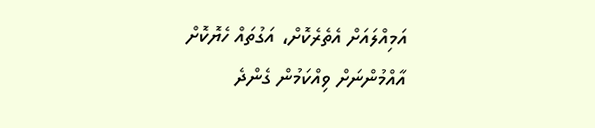އަމިއްލައަށް އެތެރެކޮށް، އަގުތައް ހެޔޮކޮށް އާއްމުންނަށް ވިއްކަމުން ގެންދެ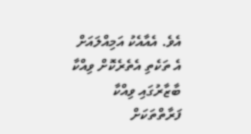އެވެ. އެއާއެކު އަމިއްލައަށް އެ ތަކެތި އެތެރެކޮށް ވިއްކާ ބާޒާރުގައި ވިއްކާ ފަރާތްތަކަށް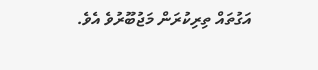އަގުތައް ތިރިކުރަން މަޖުބޫރުވެ އެވެ.